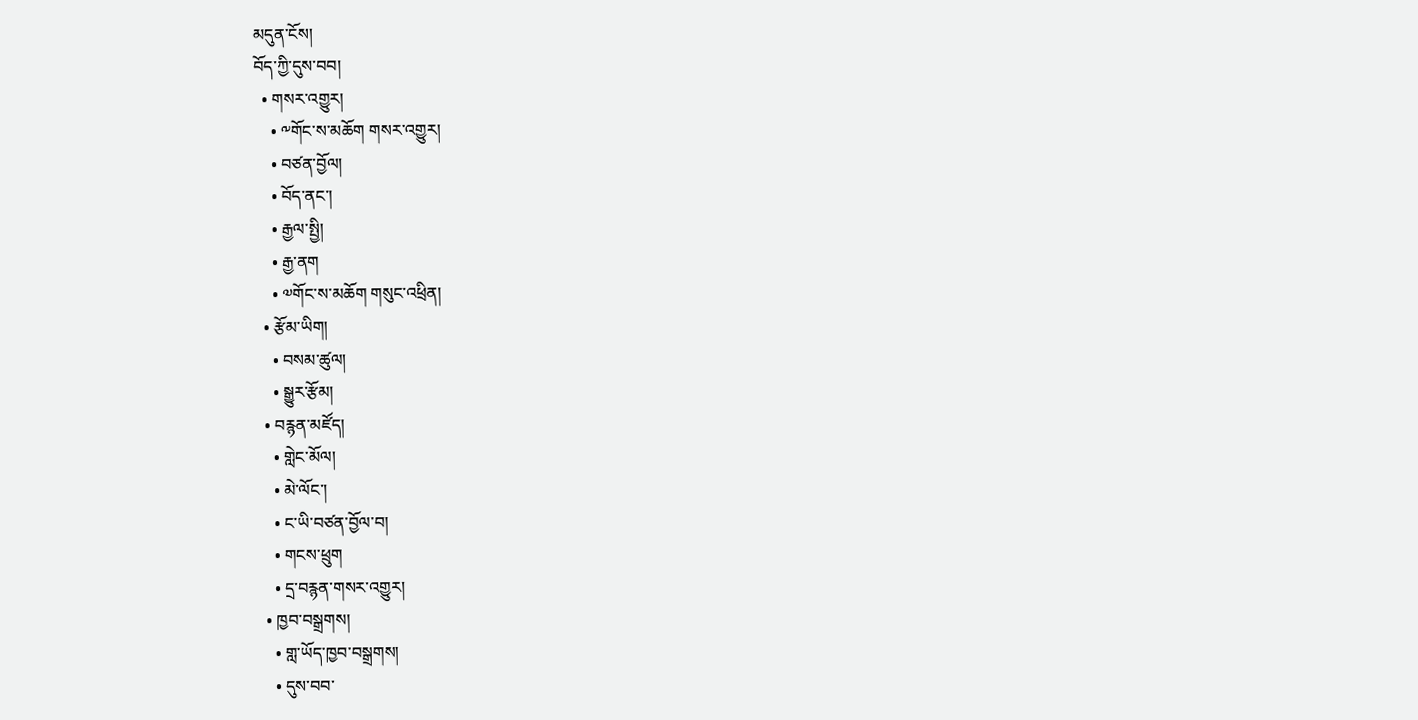མདུན་ངོས།
བོད་ཀྱི་དུས་བབ།
  • གསར་འགྱུར།
    • ༸གོང་ས་མཆོག གསར་འགྱུར།
    • བཙན་བྱོལ།
    • བོད་ནང་།
    • རྒྱལ་སྤྱི།
    • རྒྱ་ནག
    • ༧གོང་ས་མཆོག གསུང་འཕྲིན།
  • རྩོམ་ཡིག།
    • བསམ་ཚུལ།
    • སྒྱུར་རྩོམ།
  • བརྙན་མཛོད།
    • གླེང་མོལ།
    • མེ་ལོང་།
    • ང་ཡི་བཙན་བྱོལ་བ།
    • གངས་ཕྲུག
    • དྲ་བརྙན་གསར་འགྱུར།
  • ཁྱབ་བསྒྲགས།
    • གླ་ཡོད་ཁྱབ་བསྒྲགས།
    • དུས་བབ་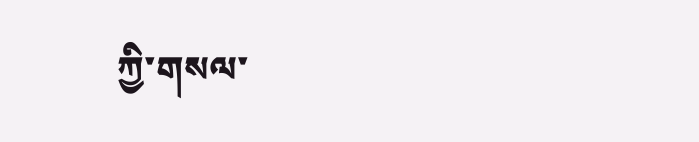ཀྱི་གསལ་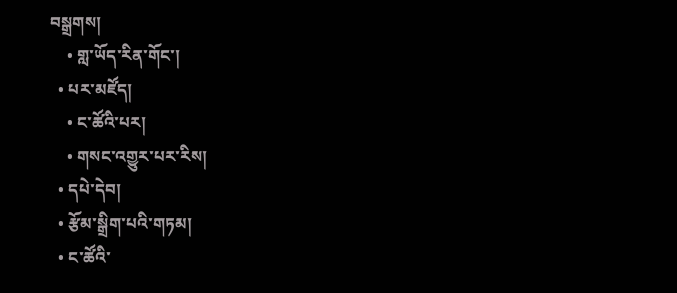བསྒྲགས།
    • གླ་ཡོད་རིན་གོང་།
  • པར་མཛོད།
    • ང་ཚོའི་པར།
    • གསང་འགྱུར་པར་རིས།
  • དཔེ་དེབ།
  • རྩོམ་སྒྲིག་པའི་གཏམ།
  • ང་ཚོའི་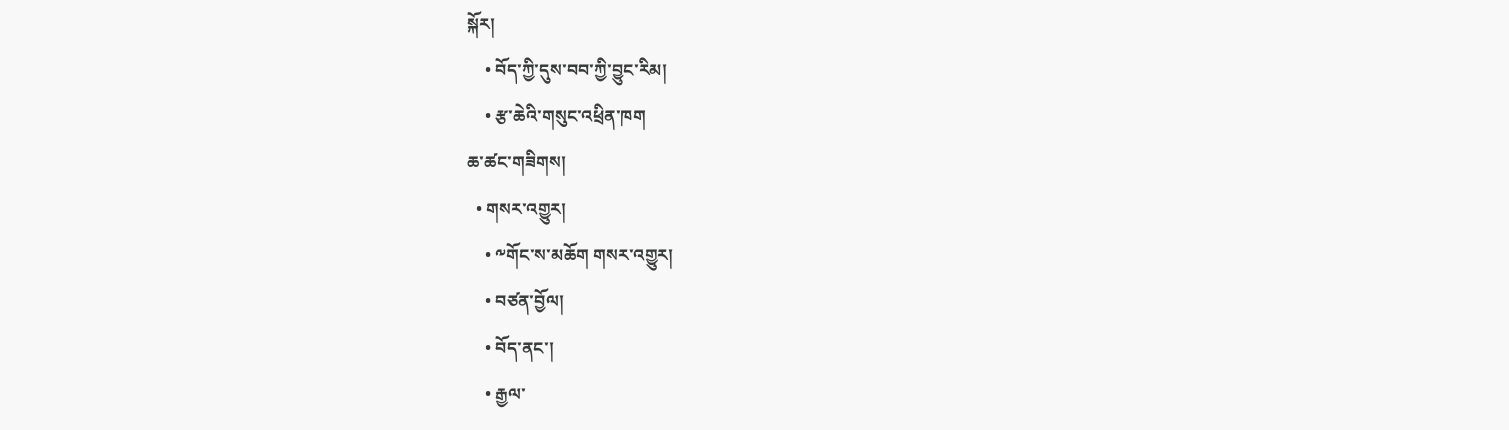སྐོར།
    • བོད་ཀྱི་དུས་བབ་ཀྱི་བྱུང་རིམ།
    • རྩ་ཆེའི་གསུང་འཕྲིན་ཁག
ཆ་ཚང་གཟིགས།
  • གསར་འགྱུར།
    • ༸གོང་ས་མཆོག གསར་འགྱུར།
    • བཙན་བྱོལ།
    • བོད་ནང་།
    • རྒྱལ་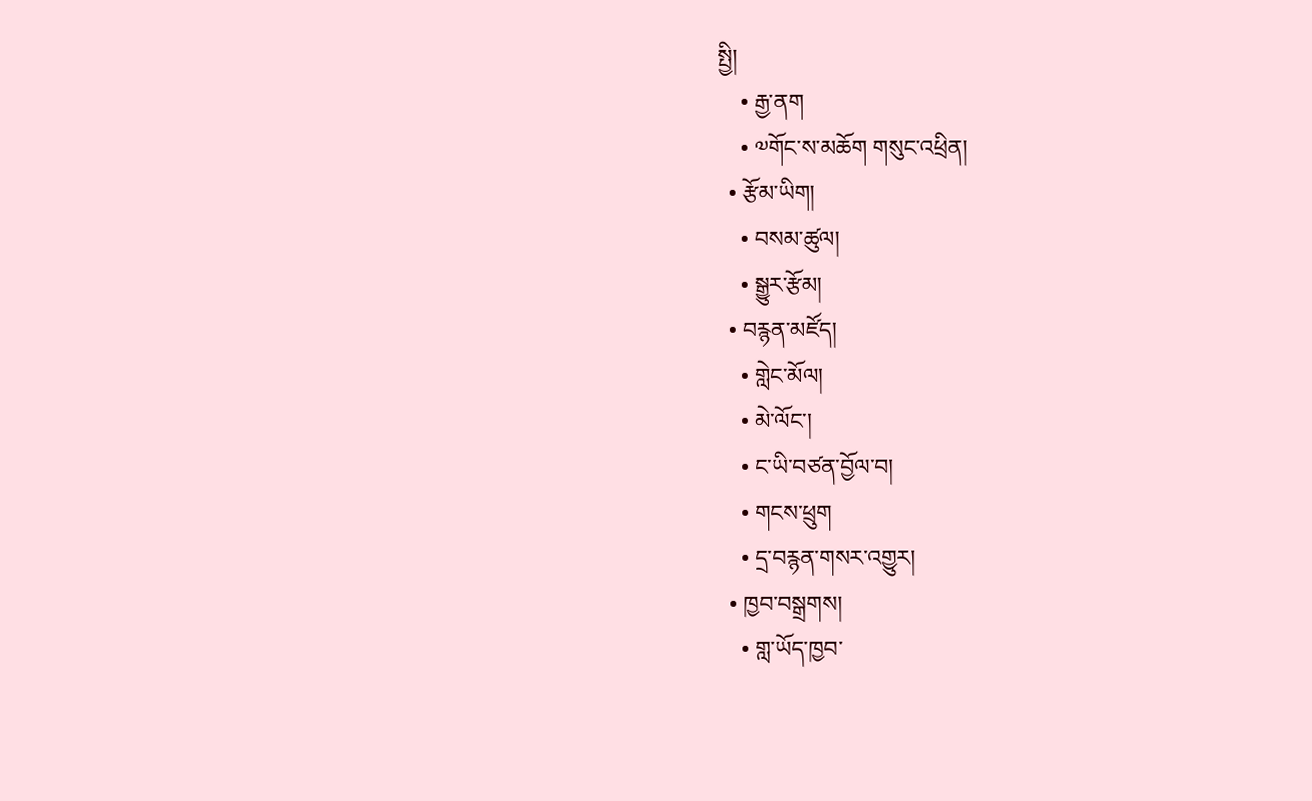སྤྱི།
    • རྒྱ་ནག
    • ༧གོང་ས་མཆོག གསུང་འཕྲིན།
  • རྩོམ་ཡིག།
    • བསམ་ཚུལ།
    • སྒྱུར་རྩོམ།
  • བརྙན་མཛོད།
    • གླེང་མོལ།
    • མེ་ལོང་།
    • ང་ཡི་བཙན་བྱོལ་བ།
    • གངས་ཕྲུག
    • དྲ་བརྙན་གསར་འགྱུར།
  • ཁྱབ་བསྒྲགས།
    • གླ་ཡོད་ཁྱབ་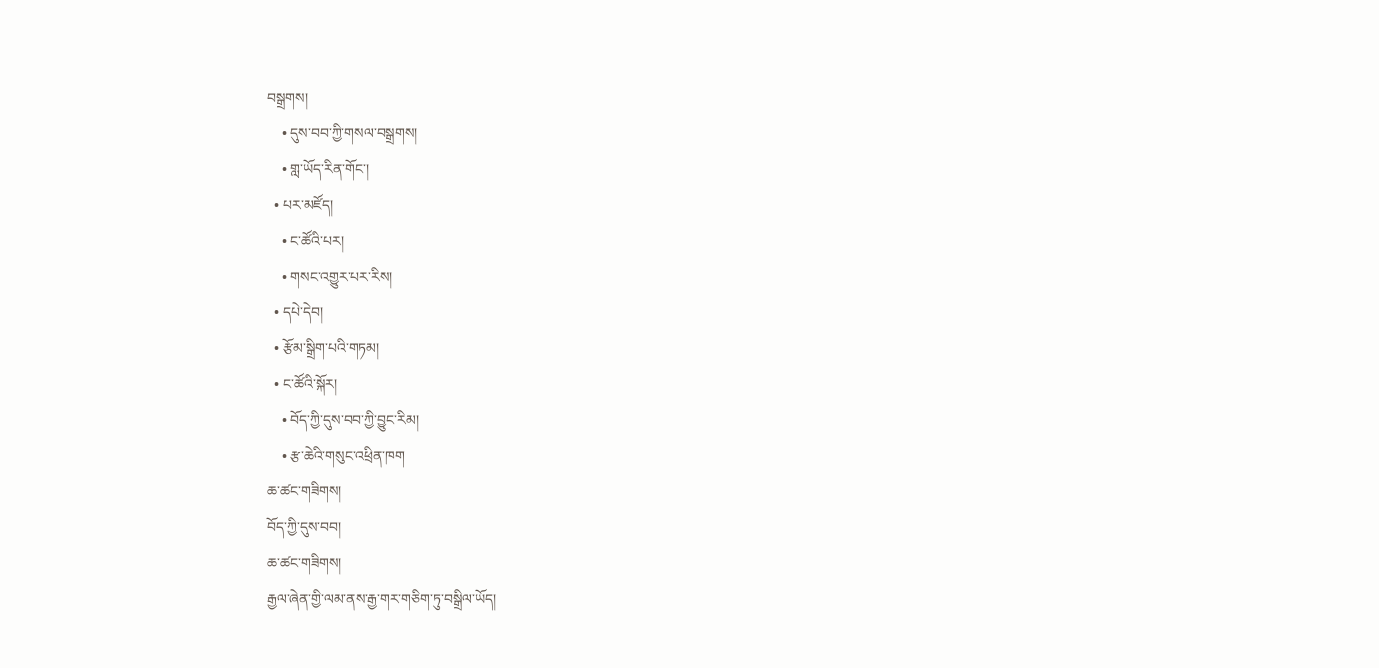བསྒྲགས།
    • དུས་བབ་ཀྱི་གསལ་བསྒྲགས།
    • གླ་ཡོད་རིན་གོང་།
  • པར་མཛོད།
    • ང་ཚོའི་པར།
    • གསང་འགྱུར་པར་རིས།
  • དཔེ་དེབ།
  • རྩོམ་སྒྲིག་པའི་གཏམ།
  • ང་ཚོའི་སྐོར།
    • བོད་ཀྱི་དུས་བབ་ཀྱི་བྱུང་རིམ།
    • རྩ་ཆེའི་གསུང་འཕྲིན་ཁག
ཆ་ཚང་གཟིགས།
བོད་ཀྱི་དུས་བབ།
ཆ་ཚང་གཟིགས།
རྒྱལ་ཞེན་གྱི་ལམ་ནས་རྒྱ་གར་གཅིག་ཏུ་བསྒྲིལ་ཡོད།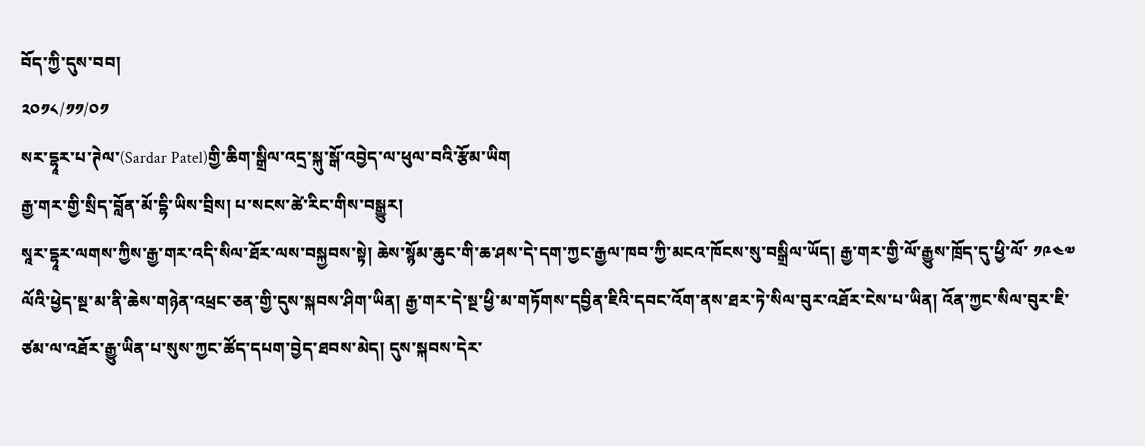བོད་ཀྱི་དུས་བབ།
༢༠༡༨/༡༡/༠༡
སར་དྷཱར་པ་ཊེལ་(Sardar Patel)གྱི་ཆིག་སྒྲིལ་འདྲ་སྐུ་སྒོ་འབྱེད་ལ་ཕུལ་བའི་རྩོམ་ཡིག
རྒྱ་གར་གྱི་སྲིད་བློན་མོ་དྷི་ཡིས་བྲིས། པ་སངས་ཚེ་རིང་གིས་བསྒྱུར།
སཱར་དྷཱར་ལགས་ཀྱིས་རྒྱ་གར་འདི་སིལ་ཐོར་ལས་བསྐྱབས་སྟེ། ཆེས་སྙོམ་ཆུང་གི་ཆ་ཤས་དེ་དག་ཀྱང་རྒྱལ་ཁབ་ཀྱི་མངའ་ཁོངས་སུ་བསྒྲིལ་ཡོད། རྒྱ་གར་གྱི་ལོ་རྒྱུས་ཁྲོད་དུ་ཕྱི་ལོ་ ༡༩༤༧ ལོའི་ཕྱེད་སྔ་མ་ནི་ཆེས་གཉེན་འཕྲང་ཅན་གྱི་དུས་སྐབས་ཤིག་ཡིན། རྒྱ་གར་དེ་སྔ་ཕྱི་མ་གཏོགས་དབྱིན་ཇིའི་དབང་འོག་ནས་ཐར་ཏེ་སིལ་བུར་འཐོར་ངེས་པ་ཡིན། འོན་ཀྱང་སིལ་བུར་ཇི་ཙམ་ལ་འཐོར་རྒྱུ་ཡིན་པ་སུས་ཀྱང་ཚོད་དཔག་བྱེད་ཐབས་མེད། དུས་སྐབས་དེར་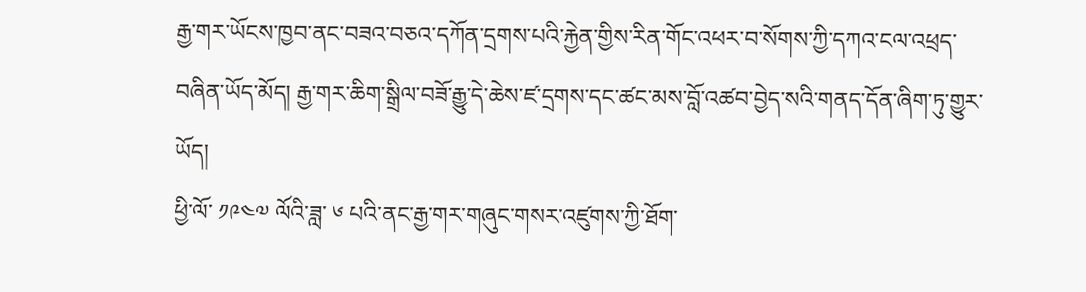རྒྱ་གར་ཡོངས་ཁྱབ་ནང་བཟའ་བཅའ་དཀོན་དྲགས་པའི་རྐྱེན་གྱིས་རིན་གོང་འཕར་བ་སོགས་ཀྱི་དཀའ་ངལ་འཕྲད་བཞིན་ཡོད་མོད། རྒྱ་གར་ཆིག་སྒྲིལ་བཟོ་རྒྱུ་དེ་ཆེས་ཛ་དྲགས་དང་ཚང་མས་བློ་འཚབ་བྱེད་སའི་གནད་དོན་ཞིག་ཏུ་གྱུར་ཡོད།
ཕྱི་ལོ་ ༡༩༤༧ ལོའི་ཟླ་ ༦ པའི་ནང་རྒྱ་གར་གཞུང་གསར་འཛུགས་ཀྱི་ཐོག་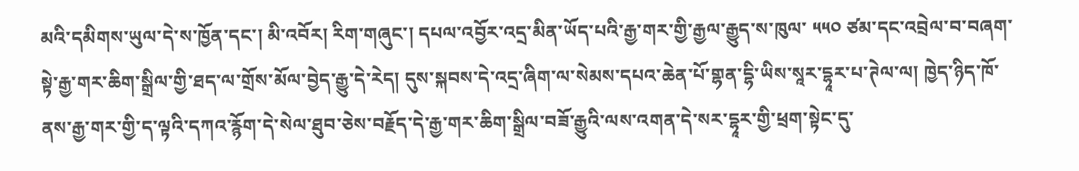མའི་དམིགས་ཡུལ་དེ་ས་ཁྱོན་དང་། མི་འབོར། རིག་གཞུང་། དཔལ་འབྱོར་འདྲ་མིན་ཡོད་པའི་རྒྱ་གར་གྱི་རྒྱལ་རྒྱུད་ས་ཁུལ་ ༥༥༠ ཙམ་དང་འབྲེལ་བ་བཞག་སྟེ་རྒྱ་གར་ཆིག་སྒྲིལ་གྱི་ཐད་ལ་གྲོས་མོལ་བྱེད་རྒྱུ་དེ་རེད། དུས་སྐབས་དེ་འདྲ་ཞིག་ལ་སེམས་དཔའ་ཆེན་པོ་གྷན་དྷི་ཡིས་སཱར་དྷཱར་པ་ཊེལ་ལ། ཁྱེད་ཉིད་ཁོ་ནས་རྒྱ་གར་གྱི་ད་ལྟའི་དཀའ་རྙོག་དེ་སེལ་ཐུབ་ཅེས་བརྗོད་དེ་རྒྱ་གར་ཆིག་སྒྲིལ་བཟོ་རྒྱུའི་ལས་འགན་དེ་སར་དྷཱར་གྱི་ཕྲག་སྟེང་དུ་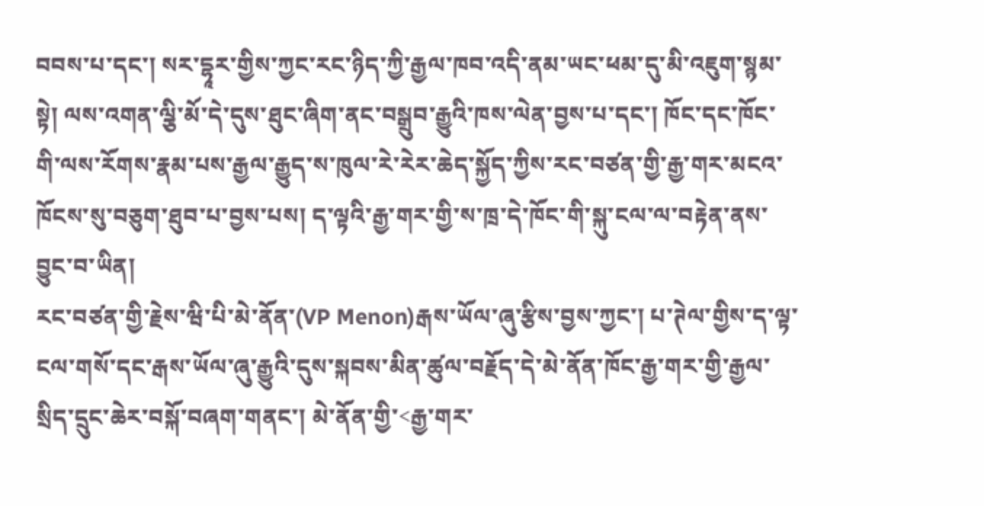བབས་པ་དང་། སར་དྷཱར་གྱིས་ཀྱང་རང་ཉིད་ཀྱི་རྒྱལ་ཁབ་འདི་ནམ་ཡང་ཕམ་དུ་མི་འཇུག་སྙམ་སྟེ། ལས་འགན་ལྕི་མོ་དེ་དུས་ཐུང་ཞིག་ནང་བསྒྲུབ་རྒྱུའི་ཁས་ལེན་བྱས་པ་དང་། ཁོང་དང་ཁོང་གི་ལས་རོགས་རྣམ་པས་རྒྱལ་རྒྱུད་ས་ཁུལ་རེ་རེར་ཆེད་སྐྱོད་ཀྱིས་རང་བཙན་གྱི་རྒྱ་གར་མངའ་ཁོངས་སུ་བཅུག་ཐུབ་པ་བྱས་པས། ད་ལྟའི་རྒྱ་གར་གྱི་ས་ཁྲ་དེ་ཁོང་གི་སྐུ་ངལ་ལ་བརྟེན་ནས་བྱུང་བ་ཡིན།
རང་བཙན་གྱི་རྗེས་ཝི་པི་མེ་ནོན་(VP Menon)རྒས་ཡོལ་ཞུ་རྩིས་བྱས་ཀྱང་། པ་ཊེལ་གྱིས་ད་ལྟ་ངལ་གསོ་དང་རྒས་ཡོལ་ཞུ་རྒྱུའི་དུས་སྐབས་མིན་ཚུལ་བརྗོད་དེ་མེ་ནོན་ཁོང་རྒྱ་གར་གྱི་རྒྱལ་སྲིད་དྲུང་ཆེར་བསྐོ་བཞག་གནང་། མེ་ནོན་གྱི་<རྒྱ་གར་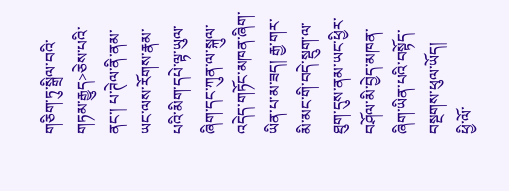གཅིག་ཏུ་སྒྲིལ་བའི་གཏམ་རྒྱུད>ཅེས་པའི་ནང་། པ་ཊེལ་ནི་ནམ་ཡང་ལས་རོགས་རྣམ་པའི་མིག་དཔེ་ལྟ་ཡུལ་ཞིག་དང་ཀུན་ལ་སྐུལ་འདེད་གཏོང་མཁན་ཞིག་ཡིན་པ་མ་ཟད། རྒྱ་གར་མི་མང་གི་བདེ་སྡུག་ལ་ཐུག་དུས་ནམ་ཡང་ཕྱིར་བཤོལ་མི་བྱེད་མཁན་ཞིག་ཡིན་པའི་བསྟོད་བསྔགས་ཕུལ་ཡོད།
ཕྱི་ལོ་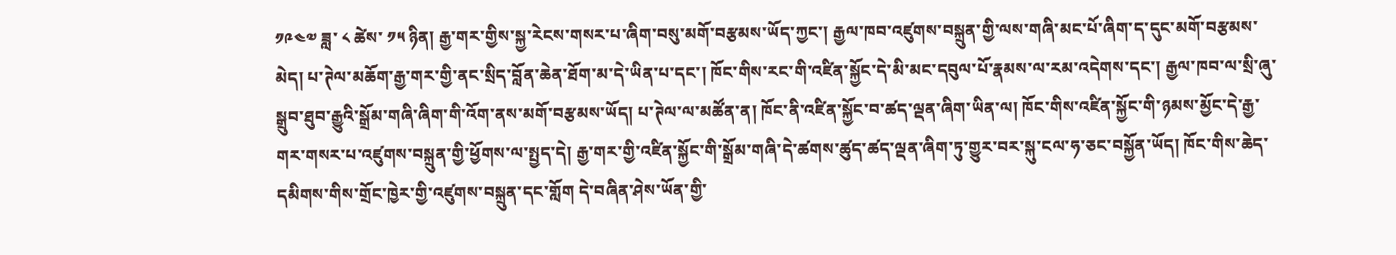༡༩༤༧ ཟླ་ ༨ ཚེས་ ༡༥ ཉིན། རྒྱ་གར་གྱིས་སྐྱ་རེངས་གསར་པ་ཞིག་བསུ་མགོ་བརྩམས་ཡོད་ཀྱང་། རྒྱལ་ཁབ་འཛུགས་བསྐྲུན་གྱི་ལས་གཞི་མང་པོ་ཞིག་ད་དུང་མགོ་བརྩམས་མེད། པ་ཊེལ་མཆོག་རྒྱ་གར་གྱི་ནང་སྲིད་བློན་ཆེན་ཐོག་མ་དེ་ཡིན་པ་དང་། ཁོང་གིས་རང་གི་འཛིན་སྐྱོང་དེ་མི་མང་དབུལ་པོ་རྣམས་ལ་རམ་འདེགས་དང་། རྒྱལ་ཁབ་ལ་སྲི་ཞུ་སྒྲུབ་ཐུབ་རྒྱུའི་སྒྲོམ་གཞི་ཞིག་གི་འོག་ནས་མགོ་བརྩམས་ཡོད། པ་ཊེལ་ལ་མཚོན་ན། ཁོང་ནི་འཛིན་སྐྱོང་བ་ཚད་ལྡན་ཞིག་ཡིན་ལ། ཁོང་གིས་འཛིན་སྐྱོང་གི་ཉམས་མྱོང་དེ་རྒྱ་གར་གསར་པ་འཛུགས་བསྐྲུན་གྱི་ཕྱོགས་ལ་སྤྱད་དེ། རྒྱ་གར་གྱི་འཛིན་སྐྱོང་གི་སྒྲོམ་གཞི་དེ་ཚགས་ཚུད་ཚད་ལྡན་ཞིག་ཏུ་གྱུར་བར་སྐུ་ངལ་ཧ་ཅང་བསྐྱོན་ཡོད། ཁོང་གིས་ཆེད་དམིགས་གིས་གྲོང་ཁྱེར་གྱི་འཛུགས་བསྐྲུན་དང་གློག དེ་བཞིན་ཤེས་ཡོན་གྱི་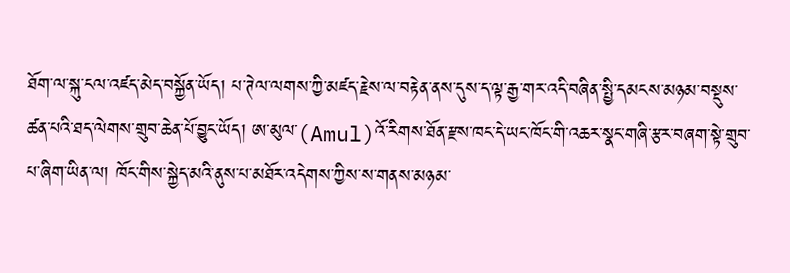ཐོག་ལ་སྐུ་ངལ་འཛད་མེད་བསྐྱོན་ཡོད། པ་ཊེལ་ལགས་ཀྱི་མཛད་རྗེས་ལ་བརྟེན་ནས་དུས་ད་ལྟ་རྒྱ་གར་འདི་བཞིན་སྤྱི་དམངས་མཉམ་བསྡུས་ཚན་པའི་ཐད་ལེགས་གྲུབ་ཆེན་པོ་བྱུང་ཡོད། ཨ་མུལ་(Amul)འོ་རིགས་ཐོན་རྫས་ཁང་དེ་ཡང་ཁོང་གི་འཆར་སྣང་གཞི་རྩར་བཞག་སྟེ་གྲུབ་པ་ཞིག་ཡིན་ལ། ཁོང་གིས་སྐྱེད་མའི་ནུས་པ་མཐོར་འདེགས་ཀྱིས་ས་གནས་མཉམ་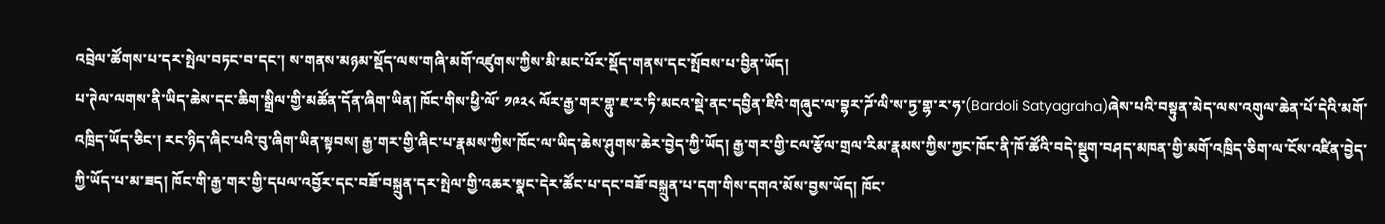འབྲེལ་ཚོགས་པ་དར་སྤེལ་བཏང་བ་དང་། ས་གནས་མཉམ་སྡོད་ལས་གཞི་མགོ་འཛུགས་ཀྱིས་མི་མང་པོར་སྡོད་གནས་དང་སྤོབས་པ་བྱིན་ཡོད།
པ་ཊེལ་ལགས་ནི་ཡིད་ཆེས་དང་ཆིག་སྒྲིལ་གྱི་མཚོན་དོན་ཞིག་ཡིན། ཁོང་གིས་ཕྱི་ལོ་ ༡༩༢༨ ལོར་རྒྱ་གར་གྷུ་ཇ་ར་ཏི་མངའ་སྡེ་ནང་དབྱིན་ཇིའི་གཞུང་ལ་བྷར་ཌོ་ལི་ས་ཏྱ་གྷ་ར་ཧ་(Bardoli Satyagraha)ཞེས་པའི་བསྟུན་མེད་ལས་འགུལ་ཆེན་པོ་དེའི་མགོ་འཁྲིད་ཡོད་ཅིང་། རང་ཉིད་ཞིང་པའི་བུ་ཞིག་ཡིན་སྟབས། རྒྱ་གར་གྱི་ཞིང་པ་རྣམས་ཀྱིས་ཁོང་ལ་ཡིད་ཆེས་ཤུགས་ཆེར་བྱེད་ཀྱི་ཡོད། རྒྱ་གར་གྱི་ངལ་རྩོལ་གྲལ་རིམ་རྣམས་ཀྱིས་ཀྱང་ཁོང་ནི་ཁོ་ཚོའི་བདེ་སྡུག་བཤད་མཁན་གྱི་མགོ་འཁྲིད་ཅིག་ལ་ངོས་འཛིན་བྱེད་ཀྱི་ཡོད་པ་མ་ཟད། ཁོང་གི་རྒྱ་གར་གྱི་དཔལ་འབྱོར་དང་བཟོ་བསྐྲུན་དར་སྤེལ་གྱི་འཆར་སྣང་དེར་ཚོང་པ་དང་བཟོ་བསྐྲུན་པ་དག་གིས་དགའ་མོས་བྱས་ཡོད། ཁོང་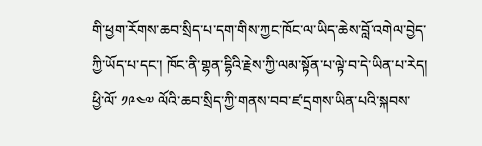གི་ཕྱག་རོགས་ཆབ་སྲིད་པ་དག་གིས་ཀྱང་ཁོང་ལ་ཡིད་ཆེས་བློ་འགེལ་བྱེད་ཀྱི་ཡོད་པ་དང་། ཁོང་ནི་གྷན་དྷིའི་རྗེས་ཀྱི་ལམ་སྟོན་པ་ལྟེ་བ་དེ་ཡིན་པ་རེད། ཕྱི་ལོ་ ༡༩༤༧ ལོའི་ཆབ་སྲིད་ཀྱི་གནས་བབ་ཛ་དྲགས་ཡིན་པའི་སྐབས་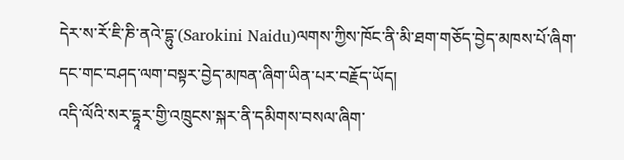དེར་ས་རོ་ཇི་ཎི་ནའེ་དྷུ་(Sarokini Naidu)ལགས་ཀྱིས་ཁོང་ནི་མི་ཐག་གཅོད་བྱེད་མཁས་པོ་ཞིག་དང་གང་བཤད་ལག་བསྟར་བྱེད་མཁན་ཞིག་ཡིན་པར་བརྗོད་ཡོད།
འདི་ལོའི་སར་དྷཱར་གྱི་འཁྲུངས་སྐར་ནི་དམིགས་བསལ་ཞིག་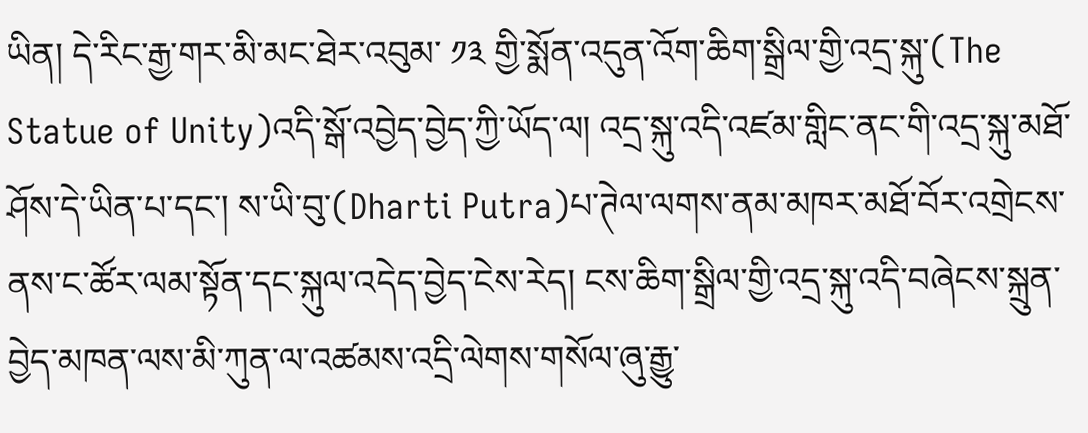ཡིན། དེ་རིང་རྒྱ་གར་མི་མང་ཐེར་འབུམ་ ༡༣ གྱི་སྨོན་འདུན་འོག་ཆིག་སྒྲིལ་གྱི་འདྲ་སྐུ་(The Statue of Unity)འདི་སྒོ་འབྱེད་བྱེད་ཀྱི་ཡོད་ལ། འདྲ་སྐུ་འདི་འཛམ་གླིང་ནང་གི་འདྲ་སྐུ་མཐོ་ཤོས་དེ་ཡིན་པ་དང་། ས་ཡི་བུ་(Dharti Putra)པ་ཊེལ་ལགས་ནམ་མཁར་མཐོ་བོར་འགྲེངས་ནས་ང་ཚོར་ལམ་སྟོན་དང་སྐུལ་འདེད་བྱེད་ངེས་རེད། ངས་ཆིག་སྒྲིལ་གྱི་འདྲ་སྐུ་འདི་བཞེངས་སྐྲུན་བྱེད་མཁན་ལས་མི་ཀུན་ལ་འཚམས་འདྲི་ལེགས་གསོལ་ཞུ་རྒྱུ་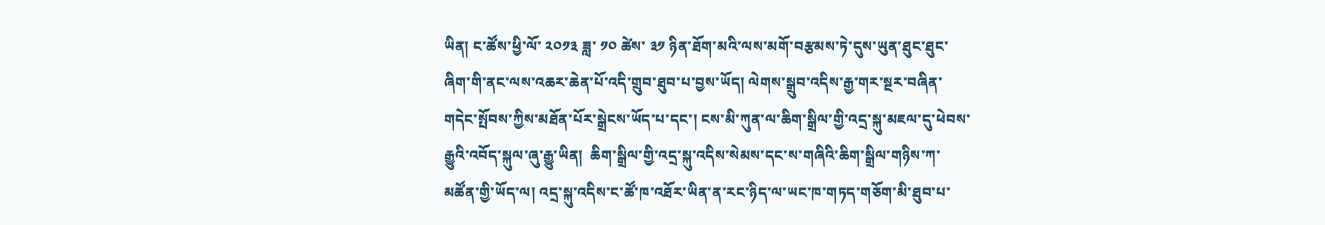ཡིན། ང་ཚོས་ཕྱི་ལོ་ ༢༠༡༣ ཟླ་ ༡༠ ཚེས་ ༣༡ ཉིན་ཐོག་མའི་ལས་མགོ་བརྩམས་ཏེ་དུས་ཡུན་ཐུང་ཐུང་ཞིག་གི་ནང་ལས་འཆར་ཆེན་པོ་འདི་གྲུབ་ཐུབ་པ་བྱས་ཡོད། ལེགས་སྒྲུབ་འདིས་རྒྱ་གར་སྔར་བཞིན་གདེང་སྤོབས་ཀྱིས་མཐོན་པོར་སྒྲེངས་ཡོད་པ་དང་། ངས་མི་ཀུན་ལ་ཆིག་སྒྲིལ་གྱི་འདྲ་སྐུ་མཇལ་དུ་ཕེབས་རྒྱུའི་འབོད་སྐུལ་ཞུ་རྒྱུ་ཡིན།  ཆིག་སྒྲིལ་གྱི་འདྲ་སྐུ་འདིས་སེམས་དང་ས་གཞིའི་ཆིག་སྒྲིལ་གཉིས་ཀ་མཚོན་གྱི་ཡོད་ལ། འདྲ་སྐུ་འདིས་ང་ཚོ་ཁ་འཐོར་ཡིན་ན་རང་ཉིད་ལ་ཡང་ཁ་གཏད་གཅོག་མི་ཐུབ་པ་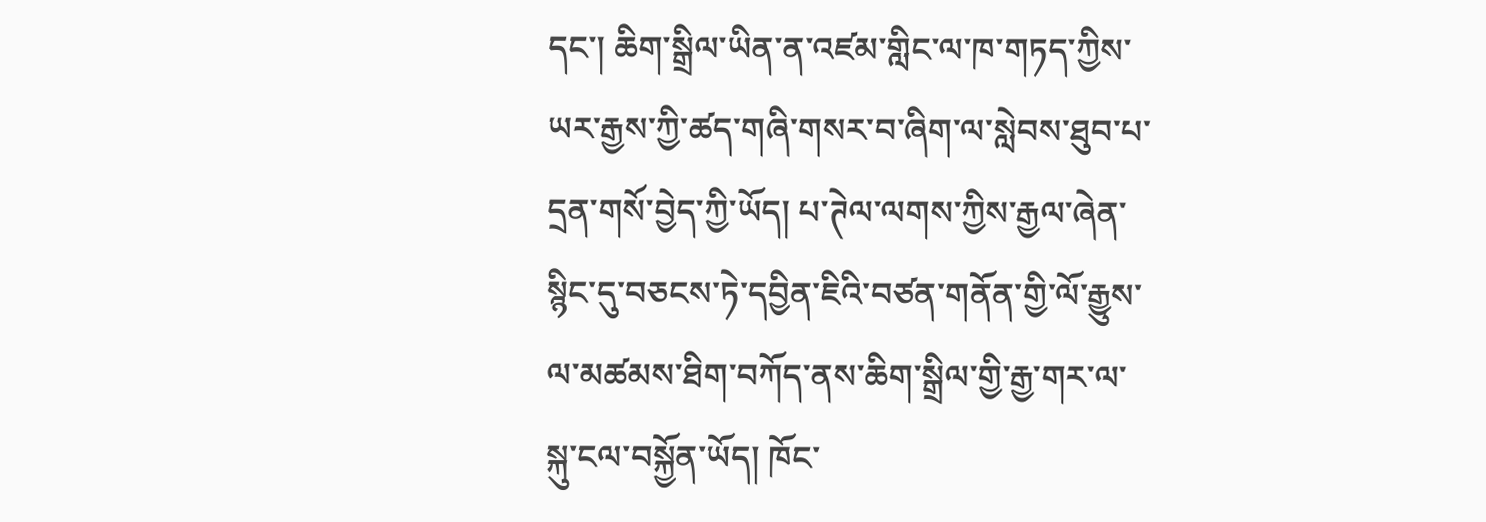དང་། ཆིག་སྒྲིལ་ཡིན་ན་འཛམ་གླིང་ལ་ཁ་གཏད་ཀྱིས་ཡར་རྒྱས་ཀྱི་ཚད་གཞི་གསར་བ་ཞིག་ལ་སླེབས་ཐུབ་པ་དྲན་གསོ་བྱེད་ཀྱི་ཡོད། པ་ཊེལ་ལགས་ཀྱིས་རྒྱལ་ཞེན་སྙིང་དུ་བཅངས་ཏེ་དབྱིན་ཇིའི་བཙན་གནོན་གྱི་ལོ་རྒྱུས་ལ་མཚམས་ཐིག་བཀོད་ནས་ཆིག་སྒྲིལ་གྱི་རྒྱ་གར་ལ་སྐུ་ངལ་བསྐྱོན་ཡོད། ཁོང་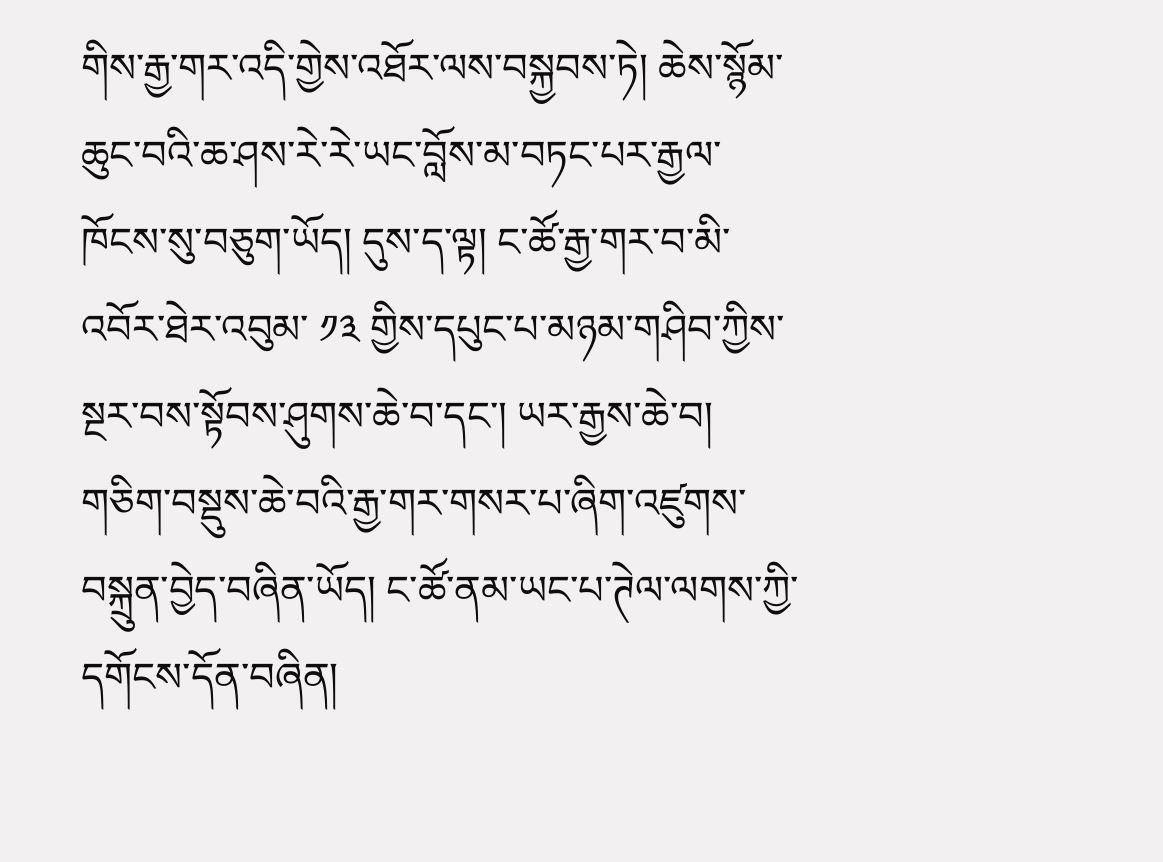གིས་རྒྱ་གར་འདི་གྱེས་འཐོར་ལས་བསྐྱབས་ཏེ། ཆེས་སྙོམ་ཆུང་བའི་ཆ་ཤས་རེ་རེ་ཡང་བློས་མ་བཏང་པར་རྒྱལ་ཁོངས་སུ་བཅུག་ཡོད། དུས་ད་ལྟ། ང་ཚོ་རྒྱ་གར་བ་མི་འབོར་ཐེར་འབུམ་ ༡༣ གྱིས་དཔུང་པ་མཉམ་གཤིབ་ཀྱིས་སྔར་བས་སྟོབས་ཤུགས་ཆེ་བ་དང་། ཡར་རྒྱས་ཆེ་བ། གཅིག་བསྡུས་ཆེ་བའི་རྒྱ་གར་གསར་པ་ཞིག་འཛུགས་བསྐྲུན་བྱེད་བཞིན་ཡོད། ང་ཚོ་ནམ་ཡང་པ་ཊེལ་ལགས་ཀྱི་དགོངས་དོན་བཞིན།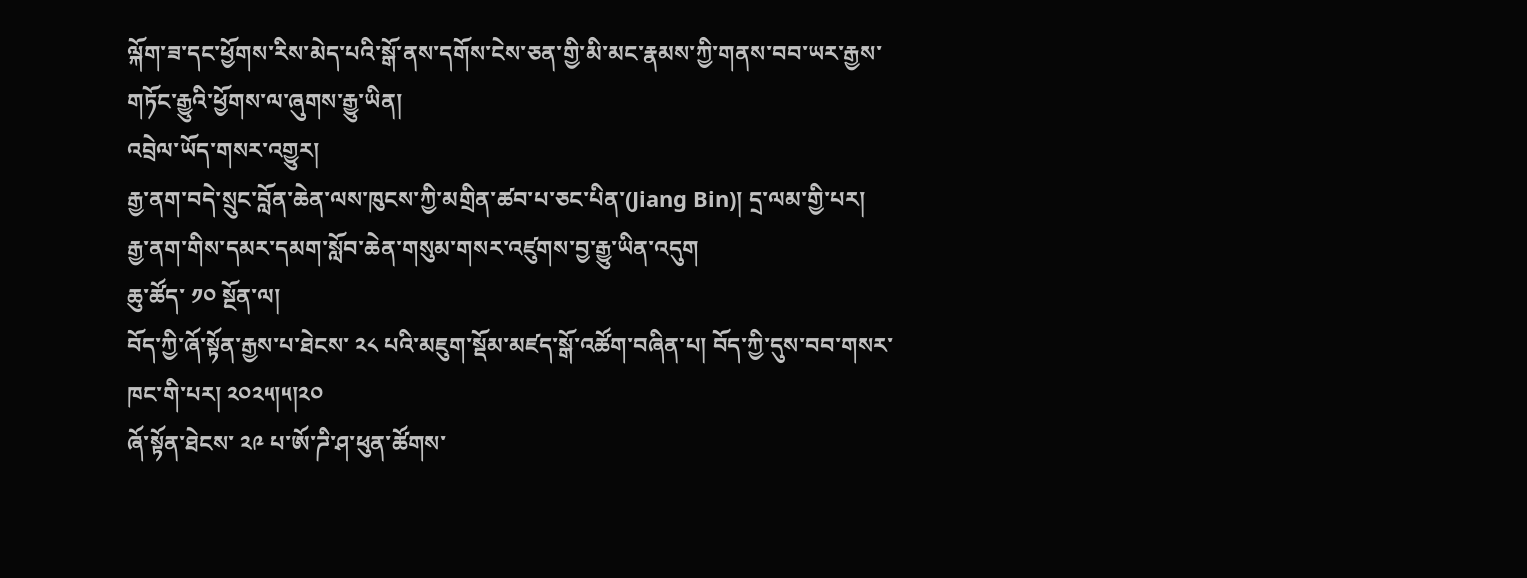ལྐོག་ཟ་དང་ཕྱོགས་རིས་མེད་པའི་སྒོ་ནས་དགོས་ངེས་ཅན་གྱི་མི་མང་རྣམས་ཀྱི་གནས་བབ་ཡར་རྒྱས་གཏོང་རྒྱུའི་ཕྱོགས་ལ་ཞུགས་རྒྱུ་ཡིན།
འབྲེལ་ཡོད་གསར་འགྱུར།
རྒྱ་ནག་བདེ་སྲུང་བློན་ཆེན་ལས་ཁུངས་ཀྱི་མགྲིན་ཚབ་པ་ཅང་པིན་(Jiang Bin)། དྲ་ལམ་གྱི་པར།
རྒྱ་ནག་གིས་དམར་དམག་སློབ་ཆེན་གསུམ་གསར་འཛུགས་བྱ་རྒྱུ་ཡིན་འདུག
ཆུ་ཚོད་ ༡༠ སྔོན་ལ།
བོད་ཀྱི་ཞོ་སྟོན་རྒྱས་པ་ཐེངས་ ༢༨ པའི་མཇུག་སྡོམ་མཛད་སྒོ་འཚོག་བཞིན་པ། བོད་ཀྱི་དུས་བབ་གསར་ཁང་གི་པར། ༢༠༢༥།༥།༢༠
ཞོ་སྟོན་ཐེངས་ ༢༩ པ་ཨོ་ཌི་ཤ་ཕུན་ཚོགས་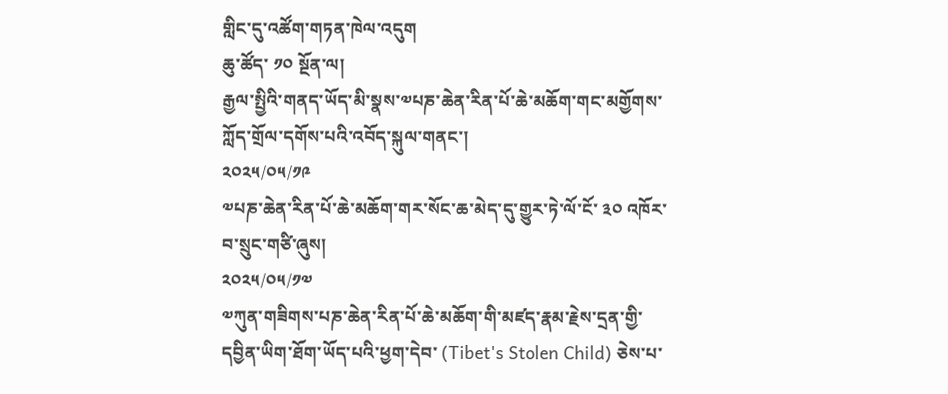གླིང་དུ་འཚོག་གཏན་ཁེལ་འདུག
ཆུ་ཚོད་ ༡༠ སྔོན་ལ།
རྒྱལ་སྤྱིའི་གནད་ཡོད་མི་སྣས་༧པཎ་ཆེན་རིན་པོ་ཆེ་མཆོག་གང་མགྱོགས་ཀློད་གྲོལ་དགོས་པའི་འབོད་སྐུལ་གནང་།
༢༠༢༥/༠༥/༡༩
༧པཎ་ཆེན་རིན་པོ་ཆེ་མཆོག་གར་སོང་ཆ་མེད་དུ་གྱུར་ཏེ་ལོ་ངོ་ ༣༠ འཁོར་བ་སྲུང་གཙི་ཞུས།
༢༠༢༥/༠༥/༡༧
༧ཀུན་གཟིགས་པཎ་ཆེན་རིན་པོ་ཆེ་མཆོག་གི་མཛད་རྣམ་རྗེས་དྲན་གྱི་དབྱིན་ཡིག་ཐོག་ཡོད་པའི་ཕྱག་དེབ་ (Tibet's Stolen Child) ཅེས་པ་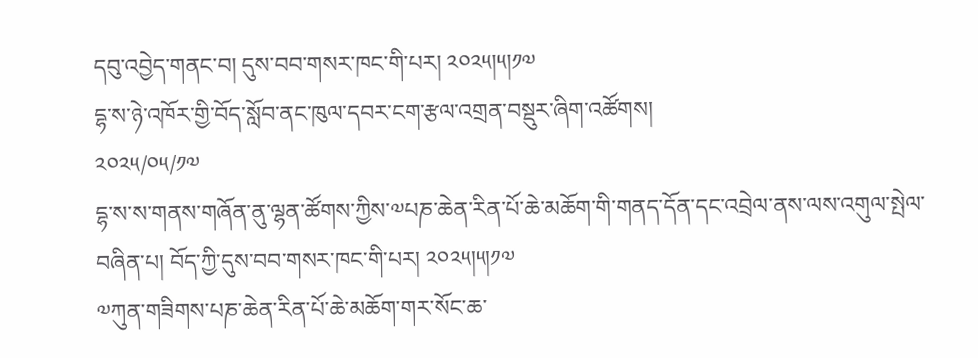དབུ་འབྱེད་གནང་བ། དུས་བབ་གསར་ཁང་གི་པར། ༢༠༢༥།༥།༡༧
དྷ་ས་ཉེ་འཁོར་གྱི་བོད་སློབ་ནང་ཁུལ་དབར་ངག་རྩལ་འགྲན་བསྡུར་ཞིག་འཚོགས།
༢༠༢༥/༠༥/༡༧
དྷ་ས་ས་གནས་གཞོན་ནུ་ལྷན་ཚོགས་ཀྱིས་༧པཎ་ཆེན་རིན་པོ་ཆེ་མཆོག་གི་གནད་དོན་དང་འབྲེལ་ནས་ལས་འགུལ་སྤེལ་བཞིན་པ། བོད་ཀྱི་དུས་བབ་གསར་ཁང་གི་པར། ༢༠༢༥།༥།༡༧
༧ཀུན་གཟིགས་པཎ་ཆེན་རིན་པོ་ཆེ་མཆོག་གར་སོང་ཆ་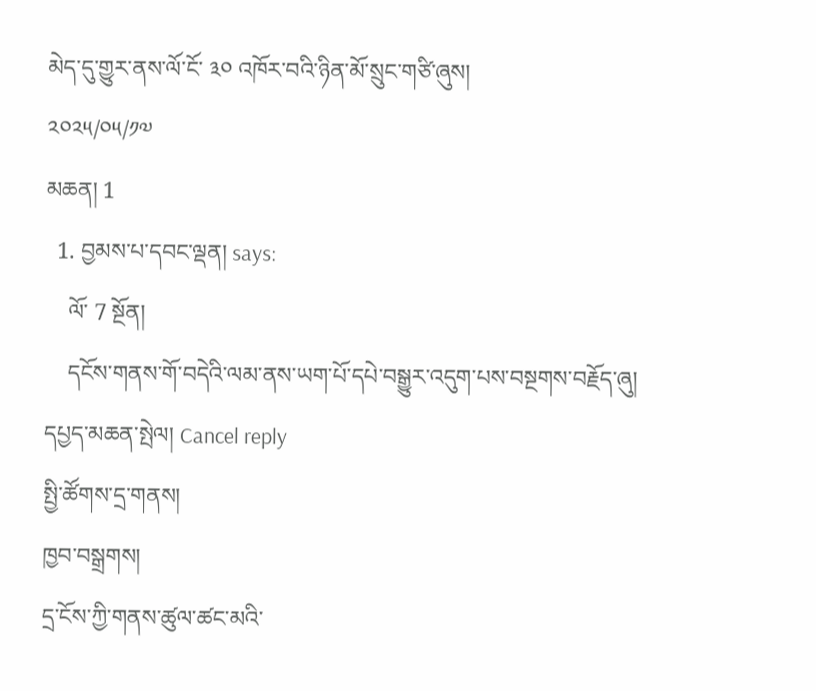མེད་དུ་གྱུར་ནས་ལོ་ངོ་ ༣༠ འཁོར་བའི་ཉིན་མོ་སྲུང་གཙི་ཞུས།
༢༠༢༥/༠༥/༡༧
མཆན། 1
  1. བྱམས་པ་དབང་ལྡན། says:
    ལོ་ 7 སྔོན།
    དངོས་གནས་གོ་བདེའི་ལམ་ནས་ཡག་པོ་དཔེ་བསྒྱུར་འདུག་པས་བསྔགས་བརྗོད་ཞུ།
དཔྱད་མཆན་སྤེལ། Cancel reply
སྤྱི་ཚོགས་དྲ་གནས།
ཁྱབ་བསྒྲགས།
དྲ་ངོས་ཀྱི་གནས་ཚུལ་ཚང་མའི་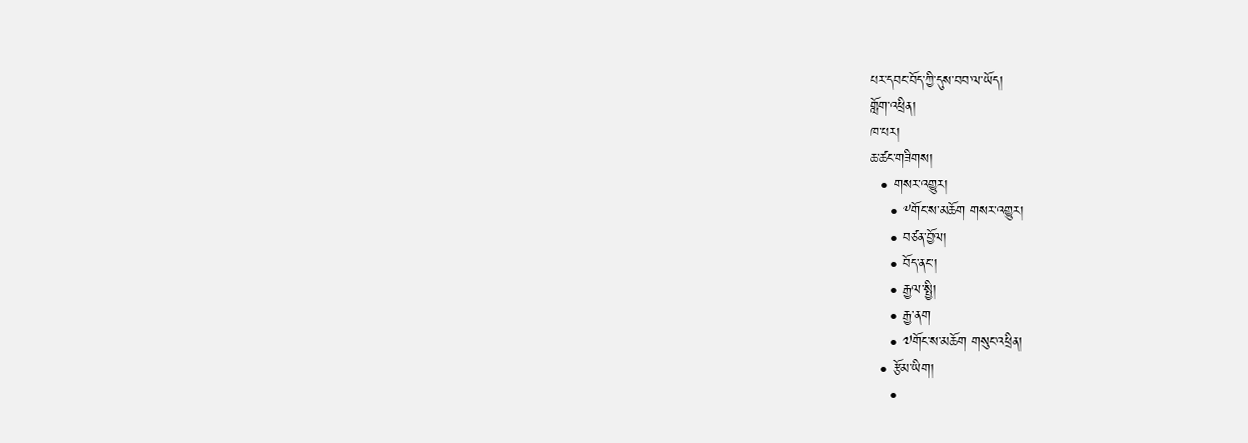པར་དབང་བོད་ཀྱི་དུས་བབ་ལ་ཡོད།
གློག་འཕྲིན།
ཁ་པར།
ཆ་ཚང་གཟིགས།
  • གསར་འགྱུར།
    • ༸གོང་ས་མཆོག གསར་འགྱུར།
    • བཙན་བྱོལ།
    • བོད་ནང་།
    • རྒྱལ་སྤྱི།
    • རྒྱ་ནག
    • ༧གོང་ས་མཆོག གསུང་འཕྲིན།
  • རྩོམ་ཡིག།
    •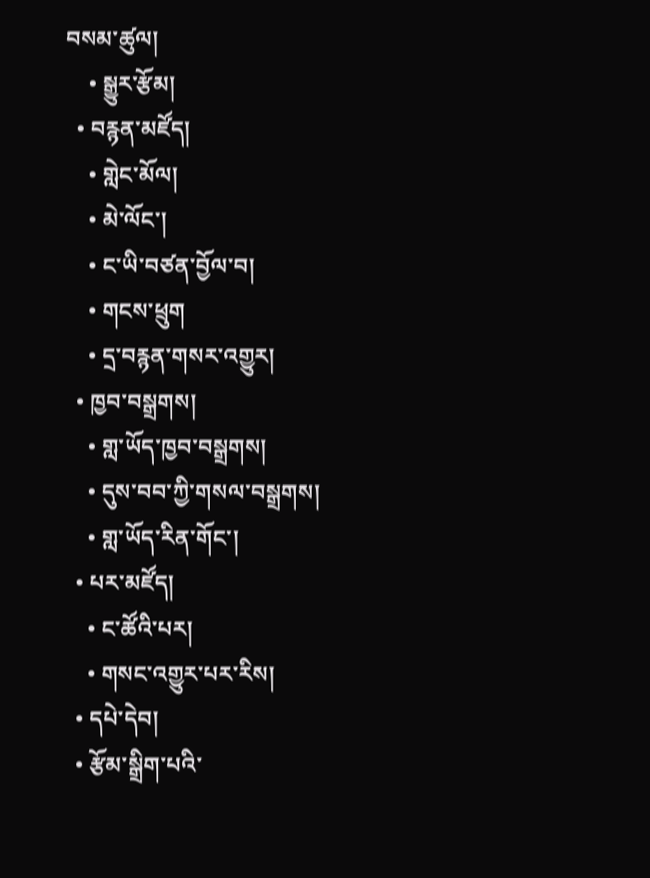བསམ་ཚུལ།
    • སྒྱུར་རྩོམ།
  • བརྙན་མཛོད།
    • གླེང་མོལ།
    • མེ་ལོང་།
    • ང་ཡི་བཙན་བྱོལ་བ།
    • གངས་ཕྲུག
    • དྲ་བརྙན་གསར་འགྱུར།
  • ཁྱབ་བསྒྲགས།
    • གླ་ཡོད་ཁྱབ་བསྒྲགས།
    • དུས་བབ་ཀྱི་གསལ་བསྒྲགས།
    • གླ་ཡོད་རིན་གོང་།
  • པར་མཛོད།
    • ང་ཚོའི་པར།
    • གསང་འགྱུར་པར་རིས།
  • དཔེ་དེབ།
  • རྩོམ་སྒྲིག་པའི་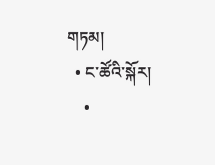གཏམ།
  • ང་ཚོའི་སྐོར།
    •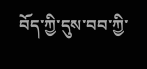བོད་ཀྱི་དུས་བབ་ཀྱི་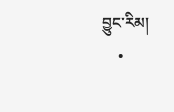བྱུང་རིམ།
    •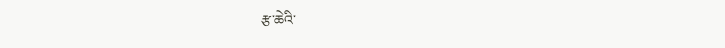རྩ་ཆེའི་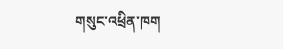གསུང་འཕྲིན་ཁག